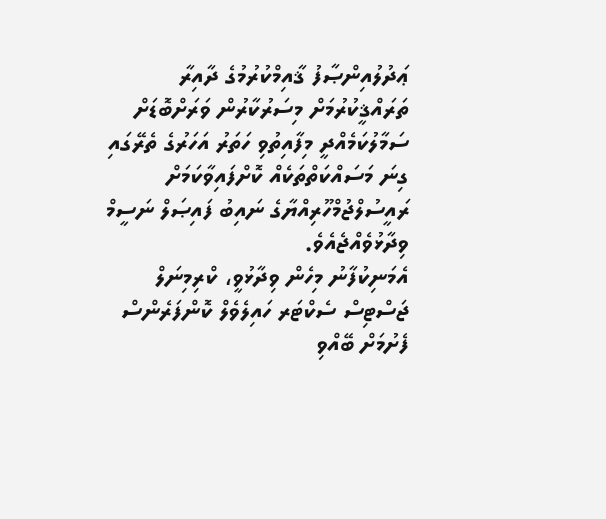ޢަދުލުއިންޞާފު ޤާއިމްކުރުމުގެ ދާއިރާ ތަރައްޤީކުރުމަށް މިސަރުކާރުން ވަރަށްބޮޑަށް ސަމާލުކަމެއްދީ މިފާއިތުވި ހަތަރު އަހަރުގެ ތެރޭގައި ގިނަ މަސައްކަތްތަކެއް ކޮށްފައިވާކަމަށް ރައީސުލްޖުމްހޫރިއްޔާގެ ނައިބު ފައިޞަލް ނަސީމް ވިދާޅުވެއްޖެއެވެ.
އެމަނިކުފާނު މިހެން ވިދާޅުވީ، ކްރިމިނަލް ޖަސްޓިސް ސެކްޓަރ ހައިލެވެލް ކޮންފަރެންސް ފެށުމަށް ބޭއްވި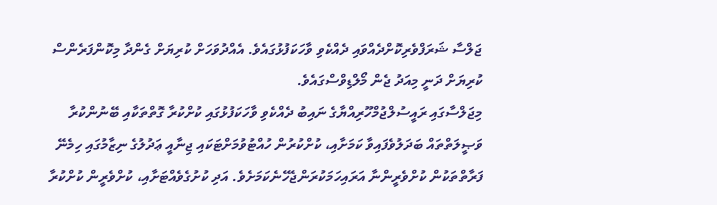ޖަލްސާ ޝަރަފްވެރިކޮށްދެއްވައި ދެއްކެވި ވާހަކަފުޅުގައެވެ. އެއްދުވަހަށް ކުރިޔަށް ގެންދާ މިކޮންފަރެންސް ކުރިޔަށް ދަނީ މިއަދު ޖެން މޯލްޑިވްސްގައެވެ.
މިޖަލްސާގައި ރައީސުލްޖުމްހޫރިއްޔާގެ ނައިބު ދެއްކެވި ވާހަކަފުޅުގައި ކުށްކުރާ ގޮތްތަކާއި ބޭނުންކުރާ ވަޞީލަތްތައް ބަދަލުވެފައިވާ ކަމަށާއި، ކުށްކުރުން ހުއްޓުވުމަށްޓަކައި ޖިނާއީ ޢަދުލުގެ ނިޒާމުގައި ހިމެނޭ ފަރާތްތަކުން ކުށްވެރީންނާ އަރައިހަމަކުރަންޖެހޭނެކަމަށެވެ. އަދި ކުށުގެވެއްޓަށާއި، ކުށްވެރީން ކުށްކުރާ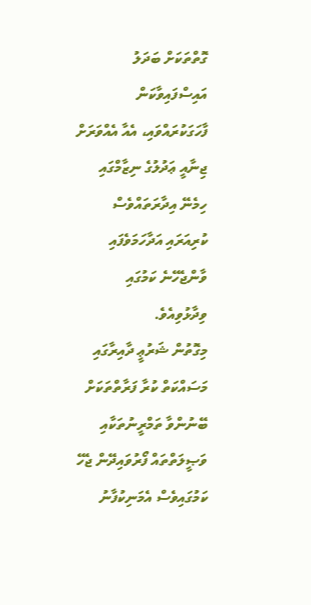ގޮތްތަކަށް ބަދަލު އައިސްފައިވާކަން ފާހަގަކުރައްވައި، އެއާ އެއްވަރަށް ޖިނާއީ ޢަދުލުގެ ނިޒާމްގައި ހިމެނޭ އިދާރަތައްވެސް ކުރިއަރައި އަދާހަމަވެފައި ވާންޖެހޭނެ ކަމުގައި ވިދާޅުވިއެވެ.
މިގޮތުން ޝަރުޢީ ދާއިރާގައި މަސައްކަތް ކުރާ ފަރާތްތަކަށް ބޭނުންވާ ތަމްރީނުތަކާއި ވަޞީލަތްތައް ފޯރުވައިދޭން ޖެހޭ ކަމުގައިވެސް އެމަނިކުފާނު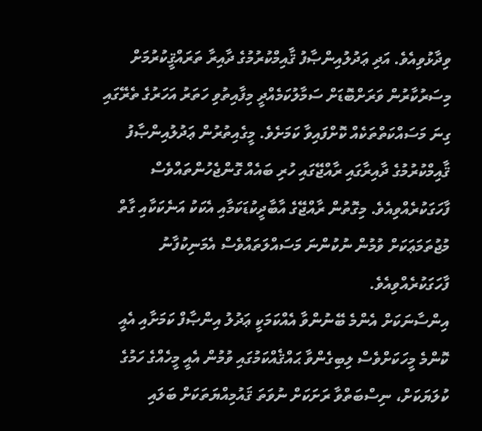ވިދާޅުވިއެވެ. އަދި ޢަދުލުއިންޞާފު ޤާއިމްކުރުމުގެ ދާއިރާ ތަރައްޤީކުރުމަށް މިސަރުކާރުން ވަރަށްބޮޑަށް ސަމާލުކަމެއްދީ މިފާއިތުވި ހަތަރު އަހަރުގެ ތެރޭގައި ގިނަ މަސައްކަތްތަކެއް ކޮށްފައިވާ ކަމަށެވެ. މީގެއިތުރުން ޢަދުލުއިންޞާފު ޤާއިމްކުރުމުގެ ދާއިރާގައި ރާއްޖޭގައި ހުރި ބައެއް ގޮންޖެހުންތައްވެސް ފާހަގަކުރެއްވިއެވެ. މިގޮތުން ރާއްޖޭގެ އާބާދީކުޑަކަމާއި އެކަކު އަނެކަކާއި ގާތް މުޖުތަމަޢަކަށް ވުމުން ނުކުންނަ މަސައްލަތައްވެސް އެމަނިކުފާނު ފާހަގަކުރެއްވިއެވެ.
އިންސާނަކަށް އެންމެ ބޭނުންވާ އެއްކަމަކީ ޢަދުލު އިންޞާފް ކަމަށާއި އެއީ ކޮންމެ މީހަކަށްވެސް ލިބިގެންވާ ޙައްޤެއްކަމުގައި ވުމުން އެއީ މީހެއްގެ ހަމުގެ ކުލަޔަކަށް، ނިސްބަތްވާ ރަށަކަށް ނުވަތަ ޤައުމިއްޔަތަކަށް ބަލައި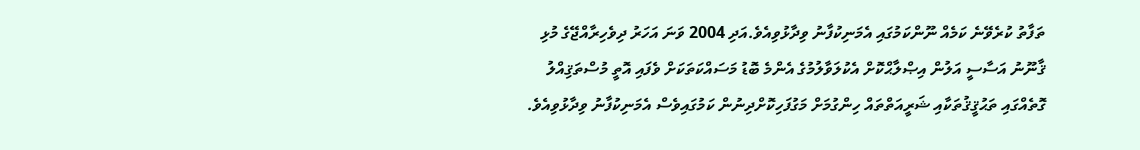ތަފާތު ކުރެވޭނެ ކަމެއް ނޫންކަމުގައި އެމަނިކުފާނު ވިދާޅުވިއެވެ.އަދި 2004 ވަނަ އަހަރު ދިވެހިރާއްޖޭގެ މުޅި ޤާނޫނު އަސާސީ އަލުން އިޞްލާޙްކޮށް އެކުލަވާލުމުގެ އެންމެ ބޮޑު މަސައްކަތަކަށް ވެފައި އޮތީ މުސްތަޤިއްލު ގޮތެއްގައި ތަޙުޤީޤުތަކާއި ޝަރީއަތްތައް ހިންގުމަށް މަގުފަހިކޮށްދިނުން ކަމުގައިވެސް އެމަނިކުފާނު ވިދާޅުވިއެވެ.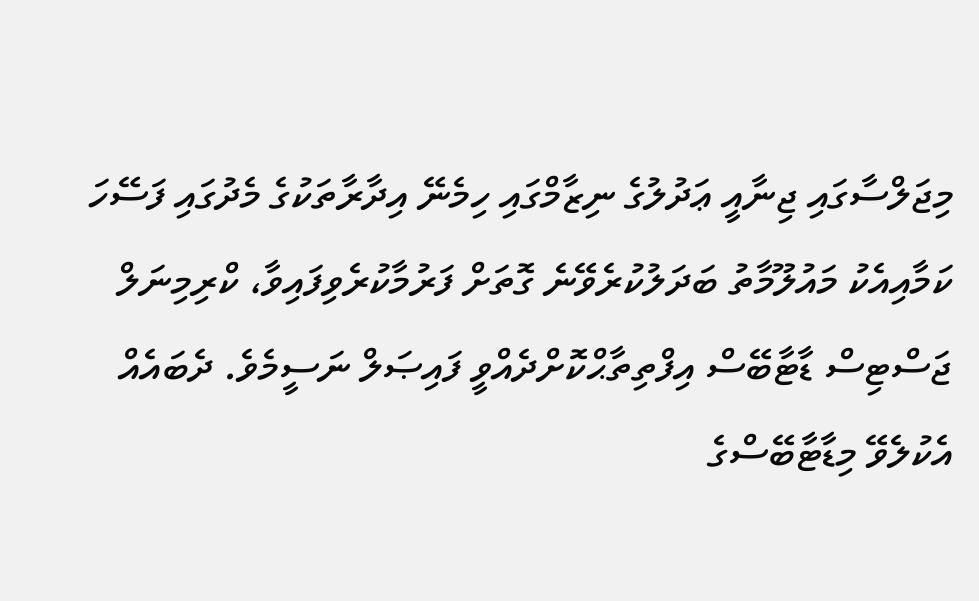މިޖަލްސާގައި ޖިނާއީ ޢަދުލުގެ ނިޒާމްގައި ހިމެނޭ އިދާރާތަކުގެ މެދުގައި ފަސޭހަ ކަމާއިއެކު މައުލޫމާތު ބަދަލުކުރެވޭނެ ގޮތަށް ފަރުމާކުރެވިފައިވާ، ކްރިމިނަލް ޖަސްޓިސް ޑާޓާބޭސް އިފްތިތާޙްކޮށްދެއްވީ ފައިޞަލް ނަސީމެވެ. ދެބައެއް އެކުލެވޭ މިޑާޓާބޭސްގެ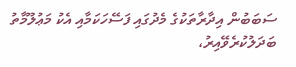ސަބަބުން އިދާރާތަކުގެ މެދުގައި ފަސޭހަކަމާއި އެކު މަޢުލޫމާތު ބަދަލުކުރެވޭއިރު،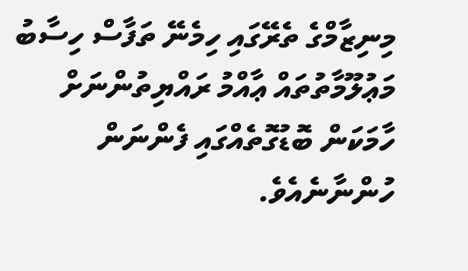މިނިޒާމްގެ ތެރޭގައި ހިމެނޭ ތަފާސް ހިސާބު މަޢުލޫމާތުތައް ޢާއްމު ރައްޔިތުންނަށް ހާމަކަން ބޮޑުގޮތެއްގައި ފެންނަން ހުންނާނެއެވެ.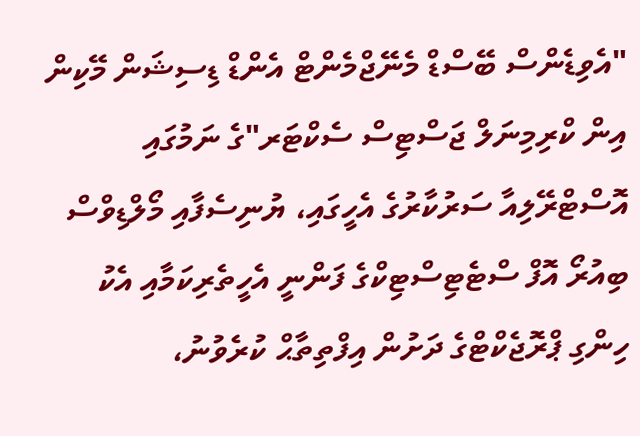"އެވިޑެންސް ބޭސްޑް މެނޭޖްމެންޓް އެންޑް ޑިސިޝަން މޭކިން އިން ކްރިމިނަލް ޖަސްޓިސް ސެކްޓަރ"ގެ ނަމުގައި އޮސްޓްރޭލިއާ ސަރުކާރުގެ އެހީގައި، ޔުނިސެފާއި މޯލްޑިވްސް ބިއުރޯ އޮފް ސްޓެޓިސްޓިކްގެ ފަންނީ އެހީތެރިކަމާއި އެކު ހިންގި ޕްރޮޖެކްޓްގެ ދަށުން އިފްތިތާޙް ކުރެވުނު،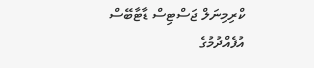ކްރިމިނަލް ޖަސްޓިސް ޑާޓާބޭސް އުފެއްދުމުގެ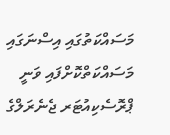މަސައްކަތުގައި އިސްނަގައި މަސައްކަތްކޮށްފައި ވަނީ ޕްރޮސެކިއުޓަރ ޖެނެރަލްގެ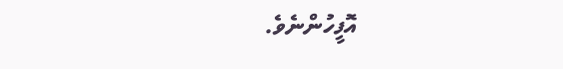އޮފީހުންނެވެ.